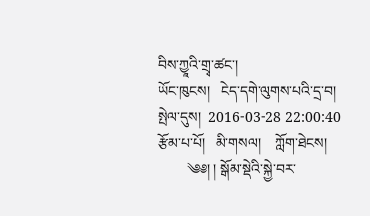བིས་ཀྱཱའི་གྲྭ་ཚང་།
ཡོང་ཁུངས།   ངེད་དགེ་ལུགས་པའི་དྲ་བ།     སྤེལ་དུས།  2016-03-28 22:00:40     རྩོམ་པ་པོ།   མི་གསལ།    ཀློག་ཐེངས།
        ༄༅། ། སྒོམ་སྡེའི་སྐྱེ་བར་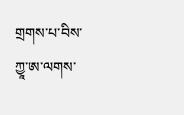གྲགས་པ་བིས་ཀྱཱ་ཨ་ལགས་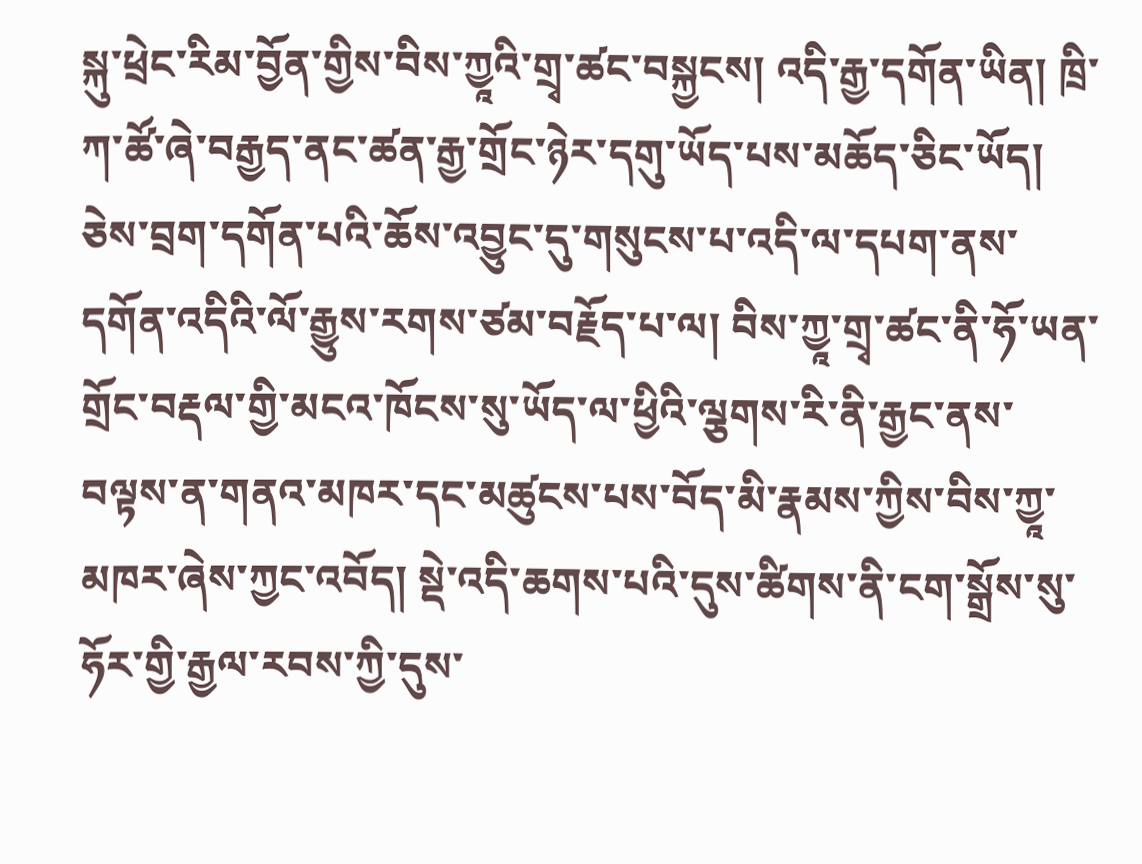སྐུ་ཕྲེང་རིམ་བྱོན་གྱིས་བིས་ཀྱཱའི་གྲྭ་ཚང་བསྐྱངས། འདི་རྒྱ་དགོན་ཡིན། ཁྲི་ཀ་ཚོ་ཞེ་བརྒྱད་ནང་ཚན་རྒྱ་གྲོང་ཉེར་དགུ་ཡོད་པས་མཆོད་ཅིང་ཡོད། ཅེས་བྲག་དགོན་པའི་ཆོས་འབྱུང་དུ་གསུངས་པ་འདི་ལ་དཔག་ནས་དགོན་འདིའི་ལོ་རྒྱུས་རགས་ཙམ་བརྗོད་པ་ལ། བིས་ཀྱཱ་གྲྭ་ཚང་ནི་ཧོ་ཡན་གྲོང་བརྡལ་གྱི་མངའ་ཁོངས་སུ་ཡོད་ལ་ཕྱིའི་ལྕགས་རི་ནི་རྒྱང་ནས་བལྟས་ན་གནའ་མཁར་དང་མཚུངས་པས་བོད་མི་རྣམས་ཀྱིས་བིས་ཀྱཱ་མཁར་ཞེས་ཀྱང་འབོད། སྡེ་འདི་ཆགས་པའི་དུས་ཚིགས་ནི་ངག་སྒྲོས་སུ་ཧོར་གྱི་རྒྱལ་རབས་ཀྱི་དུས་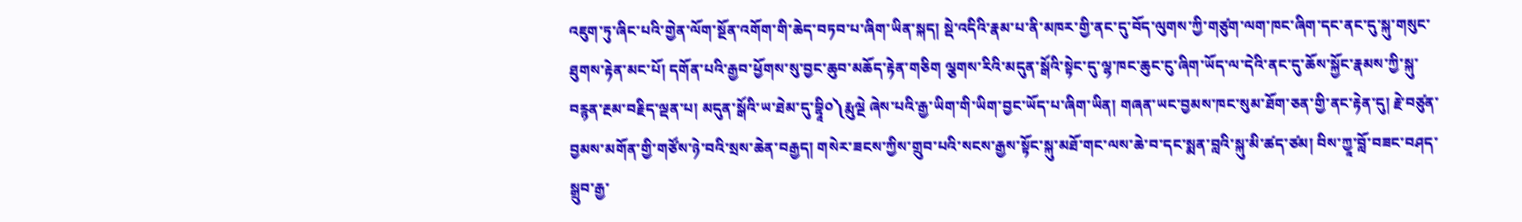འཇུག་ཏུ་ཞིང་པའི་གྱེན་ལོག་སྔོན་འགོག་གི་ཆེད་བཏབ་པ་ཞིག་ཡིན་སྐད། སྡེ་འདིའི་རྣམ་པ་ནི་མཁར་གྱི་ནང་དུ་བོད་ལུགས་ཀྱི་གཙུག་ལག་ཁང་ཞིག་དང་ནང་དུ་སྐུ་གསུང་ཐུགས་རྟེན་མང་པོ། དགོན་པའི་རྒྱབ་ཕྱོགས་སུ་བྱང་ཆུབ་མཆོད་རྟེན་གཅིག ལྕགས་རིའི་མདུན་སྒོའི་སྟེང་དུ་ལྷ་ཁང་ཆུང་ངུ་ཞིག་ཡོད་ལ་དེའི་ནང་དུ་ཆོས་སྐྱོང་རྣམས་ཀྱི་སྐུ་བརྙན་རྔམ་བརྗིད་ལྡན་པ། མདུན་སྒོའི་ཡ་ཐེམ་དུ་བྷཱི༠༽རྨུལྔེ ཞེས་པའི་རྒྱ་ཡིག་གི་ཡིག་བྱང་ཡོད་པ་ཞིག་ཡིན། གཞན་ཡང་བྱམས་ཁང་སུམ་ཐོག་ཅན་གྱི་ནང་རྟེན་དུ། རྗེ་བཙུན་བྱམས་མགོན་གྱི་གཙོས་ཉེ་བའི་སྲས་ཆེན་བརྒྱད། གསེར་ཟངས་ཀྱིས་གྲུབ་པའི་སངས་རྒྱས་སྟོང་སྐུ་མཐོ་གང་ལས་ཆེ་བ་དང་སྨན་བླའི་སྐུ་མི་ཚད་ཙམ། བིས་ཀྱཱ་བློ་བཟང་བཤད་སྒྲུབ་རྒྱ་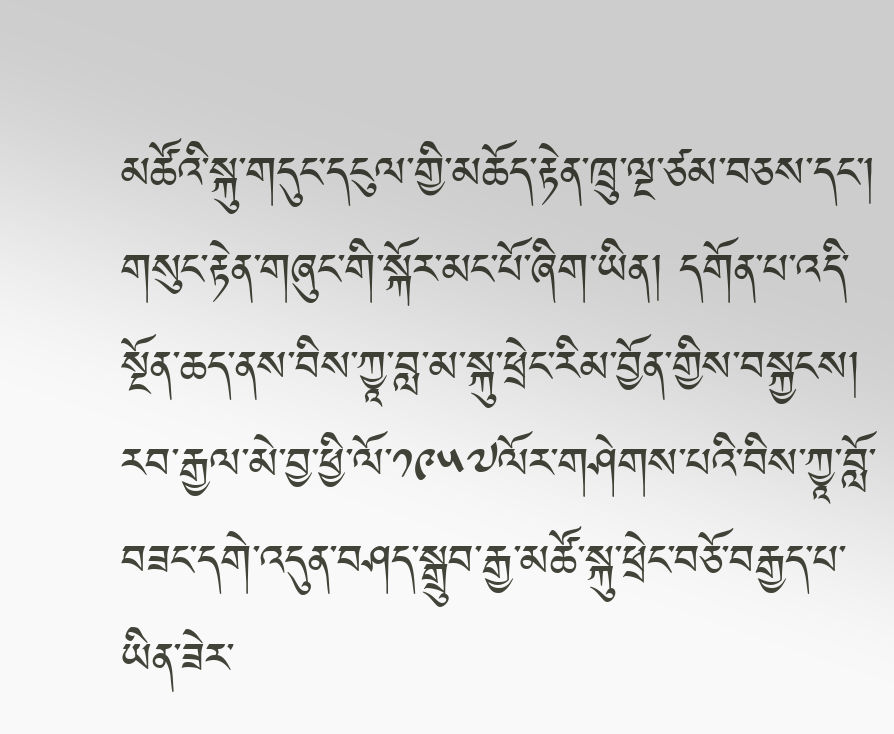མཚོའི་སྐུ་གདུང་དངུལ་གྱི་མཆོད་རྟེན་ཁྲུ་ལྔ་ཙམ་བཅས་དང་། གསུང་རྟེན་གཞུང་གི་སྐོར་མང་པོ་ཞིག་ཡིན། དགོན་པ་འདི་སྔོན་ཆད་ནས་བིས་ཀྱཱ་བླ་མ་སྐུ་ཕྲེང་རིམ་བྱོན་གྱིས་བསྐྱངས། རབ་རྒྱལ་མེ་བྱ་ཕྱི་ལོ་༡༩༥༧ལོར་གཤེགས་པའི་བིས་ཀྱཱ་བློ་བཟང་དགེ་འདུན་བཤད་སྒྲུབ་རྒྱ་མཚོ་སྐུ་ཕྲེང་བཅོ་བརྒྱད་པ་ཡིན་ཟེར་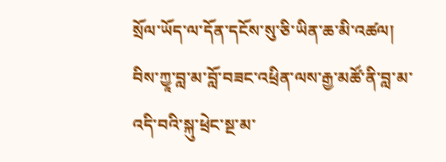སྲོལ་ཡོད་ལ་དོན་དངོས་སུ་ཅི་ཡིན་ཆ་མི་འཚལ། བིས་ཀྱཱ་བླ་མ་བློ་བཟང་འཕྲིན་ལས་རྒྱ་མཚོ་ནི་བླ་མ་འདི་བའི་སྐུ་ཕྲེང་སྔ་མ་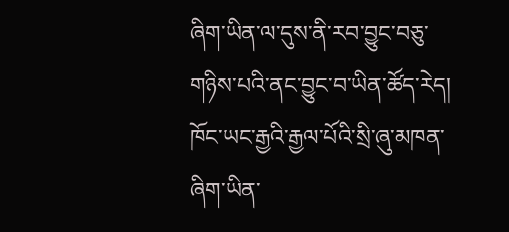ཞིག་ཡིན་ལ་དུས་ནི་རབ་བྱུང་བཅུ་གཉིས་པའི་ནང་བྱུང་བ་ཡིན་ཚོད་རེད། ཁོང་ཡང་རྒྱའི་རྒྱལ་པོའི་སྲི་ཞུ་མཁན་ཞིག་ཡིན་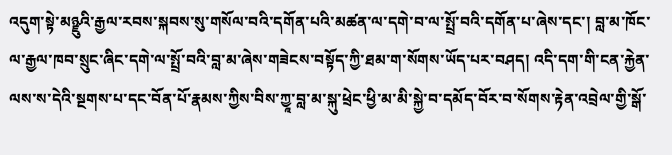འདུག་སྟེ་མཉྫུའི་རྒྱལ་རབས་སྐབས་སུ་གསོལ་བའི་དགོན་པའི་མཚན་ལ་དགེ་བ་ལ་སྤྲོ་བའི་དགོན་པ་ཞེས་དང་། བླ་མ་ཁོང་ལ་རྒྱལ་ཁབ་སྲུང་ཞིང་དགེ་ལ་སྤྲོ་བའི་བླ་མ་ཞེས་གཟེངས་བསྟོད་ཀྱི་ཐམ་ག་སོགས་ཡོད་པར་བཤད། འདི་དག་གི་ངན་རྐྱེན་ལས་ས་དེའི་སྔགས་པ་དང་བོན་པོ་རྣམས་ཀྱིས་བིས་ཀྱཱ་བླ་མ་སྐུ་ཕྲེང་ཕྱི་མ་མི་སྐྱེ་བ་དམོད་བོར་བ་སོགས་རྟེན་འབྲེལ་གྱི་སྒོ་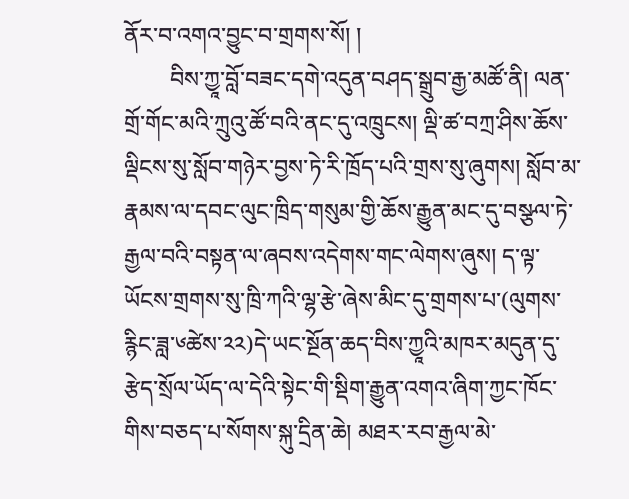ནོར་བ་འགའ་བྱུང་བ་གྲགས་སོ། །
        བིས་ཀྱཱ་བློ་བཟང་དགེ་འདུན་བཤད་སྒྲུབ་རྒྱ་མཚོ་ནི། ལན་གྲོ་གོང་མའི་ཀྲུའུ་ཚོ་བའི་ནང་དུ་འཁྲུངས། ལྡི་ཚ་བཀྲ་ཤིས་ཆོས་ལྡིངས་སུ་སློབ་གཉེར་བྱས་ཏེ་རི་ཁྲོད་པའི་གྲས་སུ་ཞུགས། སློབ་མ་རྣམས་ལ་དབང་ལུང་ཁྲིད་གསུམ་གྱི་ཆོས་རྒྱུན་མང་དུ་བསྩལ་ཏེ་རྒྱལ་བའི་བསྟན་ལ་ཞབས་འདེགས་གང་ལེགས་ཞུས། ད་ལྟ་ཡོངས་གྲགས་སུ་ཁྲི་ཀའི་ལྷ་རྩེ་ཞེས་མིང་དུ་གྲགས་པ་(ལུགས་རྙིང་ཟླ་༦ཚེས་༢༢)དེ་ཡང་སྔོན་ཆད་བིས་ཀྱཱའི་མཁར་མདུན་དུ་རྩེད་སྲོལ་ཡོད་ལ་དེའི་སྟེང་གི་སྡིག་རྒྱུན་འགའ་ཞིག་ཀྱང་ཁོང་གིས་བཅད་པ་སོགས་སྐུ་དྲིན་ཆེ། མཐར་རབ་རྒྱལ་མེ་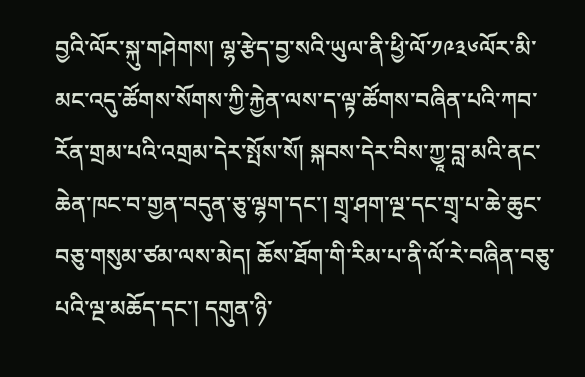བྱའི་ལོར་སྐུ་གཤེགས། ལྷ་རྩེད་བྱ་སའི་ཡུལ་ནི་ཕྱི་ལོ་༡༩༣༦ལོར་མི་མང་འདུ་ཚོགས་སོགས་ཀྱི་རྐྱེན་ལས་ད་ལྟ་ཚོགས་བཞིན་པའི་ཀབ་རོན་གྲམ་པའི་འགྲམ་དེར་སྤོས་སོ། སྐབས་དེར་བིས་ཀྱཱ་བླ་མའི་ནང་ཆེན་ཁང་བ་གྱན་བདུན་ཅུ་ལྷག་དང་། གྲྭ་ཤག་ལྔ་དང་གྲྭ་པ་ཆེ་ཆུང་བཅུ་གསུམ་ཙམ་ལས་མེད། ཆོས་ཐོག་གི་རིམ་པ་ནི་ལོ་རེ་བཞིན་བཅུ་པའི་ལྔ་མཆོད་དང་། དགུན་ཉི་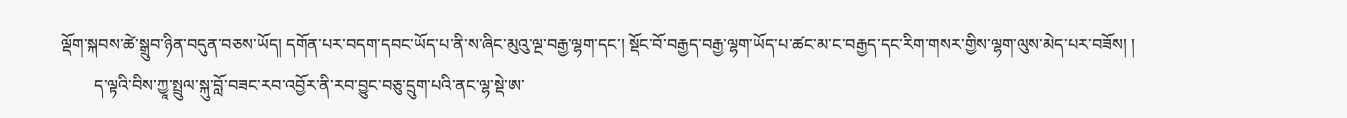ལྡོག་སྐབས་ཚེ་སྒྲུབ་ཉིན་བདུན་བཅས་ཡོད། དགོན་པར་བདག་དབང་ཡོད་པ་ནི་ས་ཞིང་མུའུ་ལྔ་བརྒྱ་ལྷག་དང་། སྡོང་བོ་བརྒྱད་བརྒྱ་ལྷག་ཡོད་པ་ཚང་མ་ང་བརྒྱད་དང་རིག་གསར་གྱིས་ལྷག་ལུས་མེད་པར་བཟོས། །
        ད་ལྟའི་བིས་ཀྱཱ་སྤྲུལ་སྐུ་བློ་བཟང་རབ་འབྱོར་ནི་རབ་བྱུང་བཅུ་དྲུག་པའི་ནང་ལྷ་སྡེ་ཨ་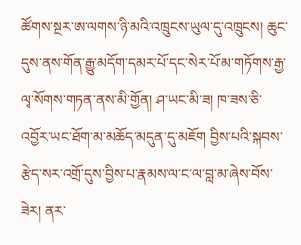ཚོགས་སྔར་ཨ་ལགས་ཉི་མའི་འཁྲུངས་ཡུལ་དུ་འཁྲུངས། ཆུང་དུས་ནས་གོན་རྒྱུ་མདོག་དམར་པོ་དང་སེར་པོ་མ་གཏོགས་རྒྱ་ལྭ་སོགས་གཏན་ནས་མི་གྱོན། ཤ་ཡང་མི་ཟ། ཁ་ཟས་ཅི་འབྱོར་ཡང་ཐོག་མ་མཆོད་མདུན་དུ་མཇོག བྱིས་པའི་སྐབས་རྩེད་སར་འགྲོ་དུས་བྱིས་པ་རྣམས་ལ་ང་ལ་བླ་མ་ཞེས་བོས་ཟེར། ནར་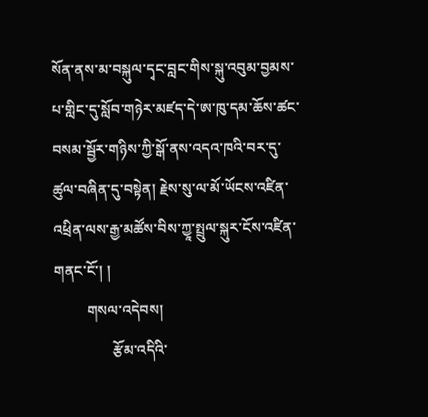སོན་ནས་མ་བསྐུལ་དྭང་བླང་གིས་སྐུ་འབུམ་བྱམས་པ་གླིང་དུ་སློབ་གཉེར་མཛད་དེ་ཨ་ཁུ་དམ་ཆོས་ཚང་བསམ་སྦྱོར་གཉིས་ཀྱི་སྒོ་ནས་འདའ་ཁའི་བར་དུ་ཚུལ་བཞིན་དུ་བསྟེན། རྗེས་སུ་ལ་མོ་ཡོངས་འཛིན་འཕྲིན་ལས་རྒྱ་མཚོས་བིས་ཀྱཱ་སྤྲུལ་སྐུར་ངོས་འཛིན་གནང་ངོ་། །
         གསལ་འདེབས།
                རྩོམ་འདིའི་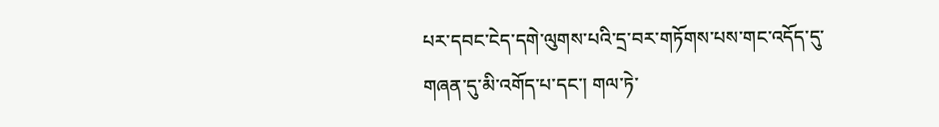པར་དབང་ངེད་དགེ་ལུགས་པའི་དྲ་བར་གཏོགས་པས་གང་འདོད་དུ་གཞན་དུ་མི་འགོད་པ་དང་། གལ་ཏེ་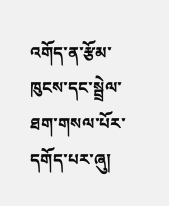འགོད་ན་རྩོམ་ཁུངས་དང་སྦྲེལ་ཐག་གསལ་པོར་དགོད་པར་ཞུ།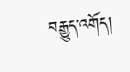བརྒྱུད་འགོད།